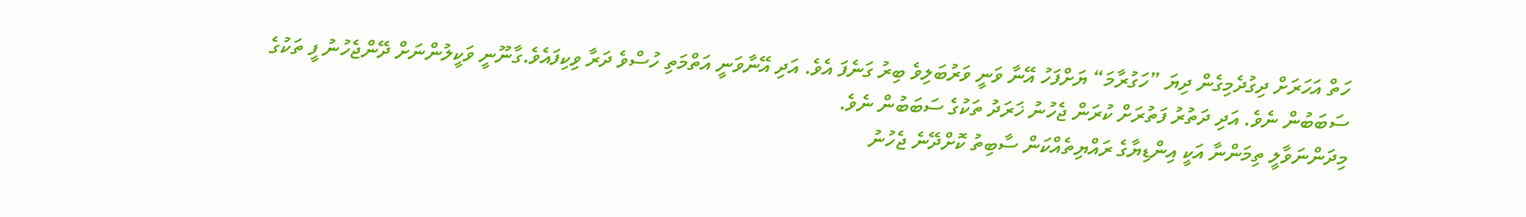ހަތް އަހަރަށް ދިގުދެމިގެން ދިޔަ ”ހަގުރާމަ“ ޔަށްފަހު އޭނާ ވަނީ ވަރުބަލިވެ ބިރު ގަނެފަ އެވެ. އަދި އޭނާވަނީ އަތްމަތި ހުސްވެ ދަރާ ވިކިފައެވެ.ގާނޫނީ ވަކީލުންނަށް ދޭންޖެހުނު ފީ ތަކުގެ ސަބަބުން ނެވެ. އަދި ދަތުރު ފަތުރަށް ކުރަން ޖެހުނު ޚަރަދު ތަކުގެ ސަބަބުން ނެވެ.
މިދަންނަވާލީ ތިމަންނާ އަކީ އިންޑިޔާގެ ރައްޔިތެއްކަން ސާބިތު ކޮށްދޭނެ ޖެހުނު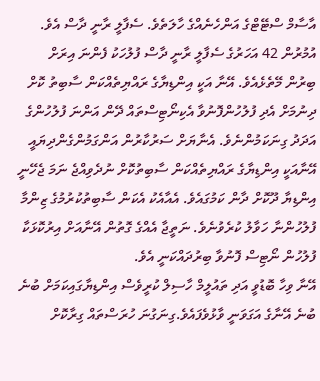އާސާމް ސްޓޭޓްގެ އަންހެނެއްގެ ހާލަތެވެ. ސެފާލީ ރާނީ ދާސް އެވެ.
އުމުރުން 42 އަހަރުގެ ސެފާލީ ރާނީ ދާސް ފުލުހަކު ފެންނަ އިރަށް ބިރުން މޭތެޅެއެވެ. އޭނާ އަކީ އިންޑިޔާގެ ރައްޔިތެއްކަން ސާބިތު ކޮށް ދިނުމަށް އެދި ފުލުހުންފޮނުވާ އެކިނޯޓިސްތައް ދޭން އަންނަ ފުލުހުންގެ އަދަދު ގިނަކަމުންނެވެ. އެނާޔަށް ސަރުކާރުން އަންގަމުންގެންދިޔައީ އޭނާއަކީ އިންޑިޔާގެ ރައްޔިތެއްކަން ސާބިތުކޮށް ނުދެވިއްޖެ ނަމަ ޖެހޭނީ އިންޑިޔާ ދޫކޮށް ދާން ކަމުގައެވެ. އެއާއެކު އެކަން ސާބިތުކުރުމުގެ ޒިންމާ ފުލުހުންނާ ހަވާލު ކުރެވުނެވެ. ނަތީޖާ އެއްގެ ގޮތުން އޭނާއަށް އިރުކޮޅަކާ ފުލުހުން ނޯޓިސް ފޮނުވާ ބިރުދައްކަނީ އެވެ.
އޭނާ ވިހާ ބޮޑުވީ އަދި ތައުލީމް ހާސިލް ކުރީވެސް އިންޑިޔާގައިކަމަށް ބުނެ ބުނެ އޭނާގެ އަގަވަނީ ވާޅުވެފައެވެ.ގިނަގުނަ ހުރަސްތައް ގިރާކޮށް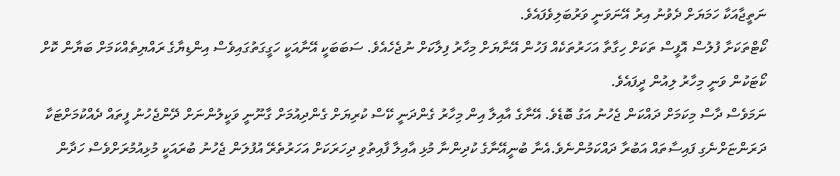ނަތީޖާއަކާ ހަމަޔަށް ދެވުނު އިރު އޭނަވަނީ ވަރުބަލިވެފައެވެ.
ކޯޓްތަކަށާ ފުލުސް އޮފީސް ތަކަށް ހިގާތާ އަހަރުތަކެއް ފަހުން އޭނާޔަށް މިހާރު ފިލާކަށް ނުޖެހެއެވެ. ސަބަބަކީ އޭނާއަކީ ހަގީގަތުގައިވެސް އިންޑިޔާގެ ރައްޔިތެއްކަމަށް ބަޔާން ކޮށް ކޯޓަކުން ވަނީ މިހާރު ލިއުން ދީފައެވެ.
ނަމަވެސް ދާސް މިކަމަށް ދައްކަން ޖެހުނު އަގު ބޮޑެވެ. އޭނާގެ އާއިލާ އިން މިހާރު ގެންދަނީ ކޭސް ކުރިޔަށް ގެންދިއުމަށް ގާނޫނީ ވަކީލުންނަށް ދޭންޖެހުނު ފީތައް ދެއްކުމަށްޓަކާ ދަރަންޏަށްނެގި ފައިސާތައް އަބުރާ ދައްކަމުންނެވެ.އެނާ ބުނީއޭނާގެ ކުދިންނާ މުޅި އާއިލާ ފާއިތުވި ދިހަރަކަށް އަހަރުތެރޭ އުފުލަން ޖެހުނު ބުރައަކީ މުޅިއުމުރަށްވެސް ހަދާން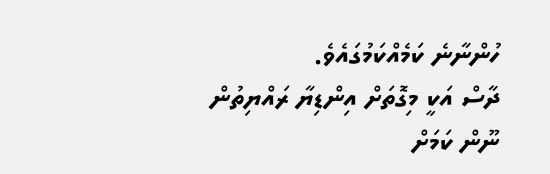ހުންނާނެ ކަމެއްކަމުގައެވެ.
ދާސް އަކީ މިގޮތަށް އިންޑިޔާ ރައްޔިތުން ނޫން ކަމަށް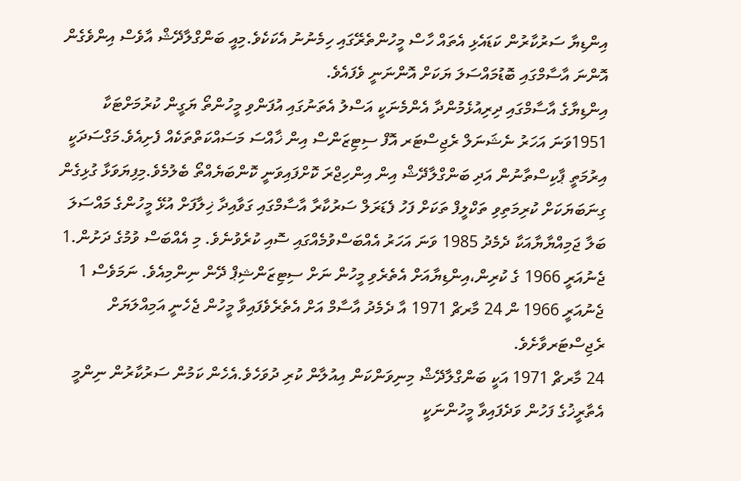އިންޑިޔާ ސަރުކާރުން ކަޑައެޅި އެތައް ހާސް މީހުންތެރޭގައި ހިމެނުނު އެކަކެވެ.މިއީ ބަންގްލާދޭޝް އާވެސް އިންވެގެން އޮންނަ އާސާމްގައި ބޮޑުމައްސަލަ ޔަކަށް އޮންނަނީ ވެފައެވެ.
އިންޑިޔާގެ އާސާމްގައި ދިރިއުޅެމުންދާ އެންމެނަކީ އަސްލު އެތަނުގައި އުފަންވި މީހުންތޯ ޔަގީން ކުރުމަށްޓަކާ 1951ވަނަ އަހަރު ނެޝަނަލް ރެޖިސްޓަރ އޮފް ސިޓިޒަންސް އިން ޚާއްސަ މަސައްކަތްތަކެއް ފެށިއެވެ.މަގްސަދަކީ އިރުމަތީ ޕާކިސްތާނުން އަދި ބަންގްލާދޭޝް އިން އިންހިޖްރަ ކޮށްފައިވަނީ ކޮންބަޔެއްތޯ ބެލުމެވެ.މިފިޔަވަޅާ ގުޅިގެން ގިނަބަޔަކަށް ކުރިމަތިވި ތަކްލީފް ތަކަށް ފަހު ފެޑަރަލް ސަރުކާރާ އާސާމްގައި ގަވާއިދާ ޚިލާފަށް އުޅޭ މީހުންގެ މައްސަލަ ބަލާ ޖަމިއްޔާޔާއަކާ ދެމެދު 1985 ވަނަ އަހަރު އެއްބަސްވުމެއްގައި ސޮއި ކުރެވުނެވެ. މި އެއްބަސް ވުމުގެ ދަށުން.1 ޖެނުއަރީ 1966 ގެ ކުރިން،އިންޑިޔާއަށް އެތެރެވި މީހުން ނަށް ސިޓިޒަންޝިޕް ދޭން ނިންމިއެވެ. ނަމަވެސް 1 ޖެނުއަރީ 1966 ން 24 މާރޗް 1971 އާ ދެމެދު އާސާމް އަށް އެތެރެވެފައިވާ މީހުން ޖެހެނީ އަމިއްލަޔަށް ރެޖިސްޓަރވާށެވެ.
24 މާރޗް 1971 އަކީ ބަންގްލާދޭޝް މިނިވަންކަން އިއުލާން ކުރި ދުވަހެވެ.އެހެން ކަމުން ސަރުކާރުން ނިންމީ އެތާރީޚުގެ ފަހުން ވަދެފައިވާ މީހުންނަކީ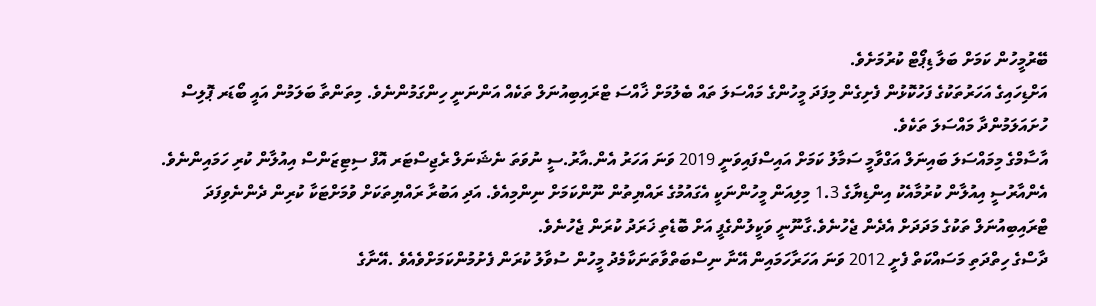ބޭރުމީހުން ކަމަށް ބަލާ ޑިޕޯޓް ކުރުމަށެވެ.
އަށްޑިހައިގެ އަހަރުތަކުގެ ފަހުކޮޅުން ފެށިގެން މިފަދަ މީހުންގެ މައްސަލަ ތައް ބެލުމަށް ޚާއްސަ ޓްރައިބިއުނަލް ތަކެއް އަންނަނީ ހިންގަމުންނެވެ. މިތަންތާ ބަލަމުން އައީ ބޯޑަރ ޕޮލިސް ހުށައަލަމުންދާ މައްސަލަ ތަކެވެ.
އާސާމްގެ މިމައްސަލަ ބައިނަލް އަގްވާމީ ސަމާލު ކަމަށް އައިސްފައިވަނީ 2019 ވަނަ އަހަރު އެން.އާރު.ސީ ނުވަތަ ނެޝަނަލް ރެޖިސްޓަރ އޮފް ސިޓިޒަންސް އިއުލާން ކުރި ހަމައިންނެވެ. އެންއާރުސީ އިއުލާން ކުރުމާއެކު އިންޑިޔާގެ 1.3 މިލިއަން މީހުންނަކީ އެގައުމުގެ ރައްޔިތުން ނޫންކަމަށް ނިންމިއެވެ. އަދި އަބުރާ ރައްޔިތަކަށް ވުމަށްޓަކާ ކުރިން ދެންނެވިފަދަ ޓްރައިބިއުނަލް ތަކުގެ މަދަދަށް އެދެން ޖެހުނެވެ.ގާނޫނީ ވަކީލުންގެފީ އަށް ބޮޑެތި ޚަރަދު ކުރަން ޖެހުނެވެ.
ދާސްގެ ހިތްދަތި މަސައްކަތް ފެށީ 2012 ވަނަ އަހަރާހަމައިން އޭނާ ނިސްބަތްވާތަނަކާމެދު މީހުން ސުވާލު ކުރަން ފެށުމުންކަމަށްވެއެވެ .އޭނާގެ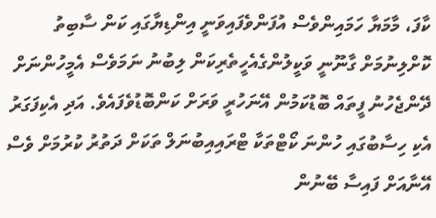ކާފަ، މާމަޔާ ހަމައިންވެސް އުފަންވެފައިވަނީ އިންޑިޔާގައި ކަން ސާބިތު ކޮށްލިނުމަށް ގާނޫނީ ވަކީލުންގެއެހީތެރިކަން ލިބުނު ނަމަވެސް އެމީހުންނަށް ދޭންޖެހުނު ފީތައް ބޮޑުކަމުން އޭނަހުރީ ވަރަށް ކަންބޮޑުވެފައެވެ. އަދި އެކިފަގަރު އެކި ހިސާބުގައި ހުންނަ ކޯޓްތަކާ ޓްރައިއިބުނަލް ތަކަށް ދަތުރު ކުރުމަށް ވެސް އޭނާއަށް ފައިސާ ބޭނުން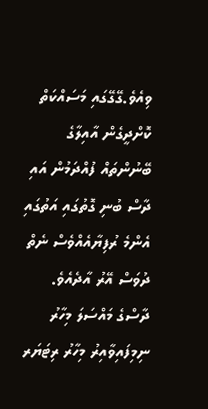ވިއެވެ.ގޭގޭގައި މަސައްކަތް ކޮށްދީގެން އާއިލާގެ ބޭނުންތައް ފުއްދަމުން އައި ދާސް ބުނި ގޮތުގައި އަތުގައި އެންމެ ރުފިޔާއެއްވެސް ނެތް ދުވަސް އޭރު އާދެއެވެ.
ދާސްގެ މައްސަލަ މިހާރު ނިމިފައިވާއިރު މިހާރު ރިޓަޔަރ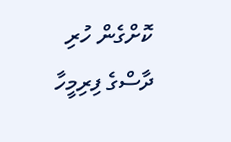ކޮށްގެން ހުރި ދާސްގެ ފިރިމީހާ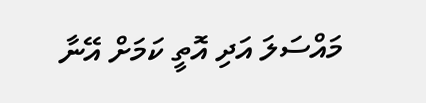މައްސަލަ އަދި އޮތީ ކަމަށް އޭނާ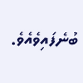ބުނެފައިވެއެވެ.